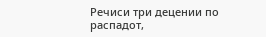Речиси три децении по распадот,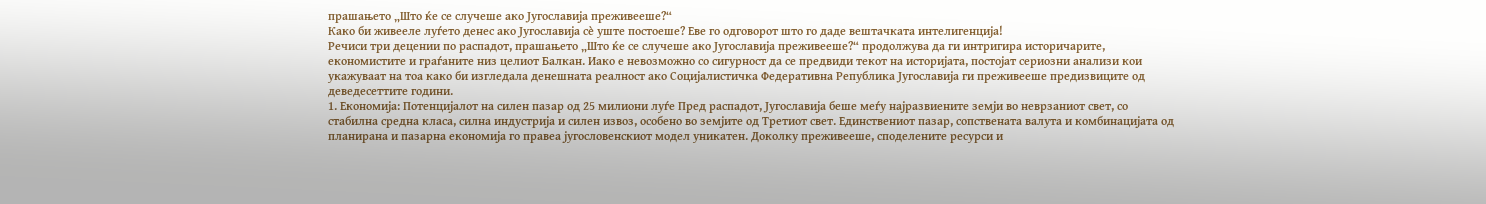прашањето „Што ќе се случеше ако Југославија преживееше?“
Како би живееле луѓето денес ако Југославија сè уште постоеше? Еве го одговорот што го даде вештачката интелигенција!
Речиси три децении по распадот, прашањето „Што ќе се случеше ако Југославија преживееше?“ продолжува да ги интригира историчарите, економистите и граѓаните низ целиот Балкан. Иако е невозможно со сигурност да се предвиди текот на историјата, постојат сериозни анализи кои укажуваат на тоа како би изгледала денешната реалност ако Социјалистичка Федеративна Република Југославија ги преживееше предизвиците од деведесеттите години.
1. Економија: Потенцијалот на силен пазар од 25 милиони луѓе Пред распадот, Југославија беше меѓу најразвиените земји во неврзаниот свет, со стабилна средна класа, силна индустрија и силен извоз, особено во земјите од Третиот свет. Единствениот пазар, сопствената валута и комбинацијата од планирана и пазарна економија го правеа југословенскиот модел уникатен. Доколку преживееше, споделените ресурси и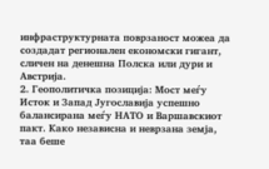инфраструктурната поврзаност можеа да создадат регионален економски гигант, сличен на денешна Полска или дури и Австрија.
2. Геополитичка позиција: Мост меѓу Исток и Запад Југославија успешно балансирана меѓу НАТО и Варшавскиот пакт. Како независна и неврзана земја, таа беше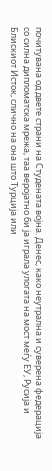почитувана од двете страни на Студената војна. Денес, како неутрална и суверена федерација со силна дипломатска мрежа, таа веројатно би ја играла улогата на мост меѓу ЕУ, Русија и Блискиот Исток, слично на она што Турција или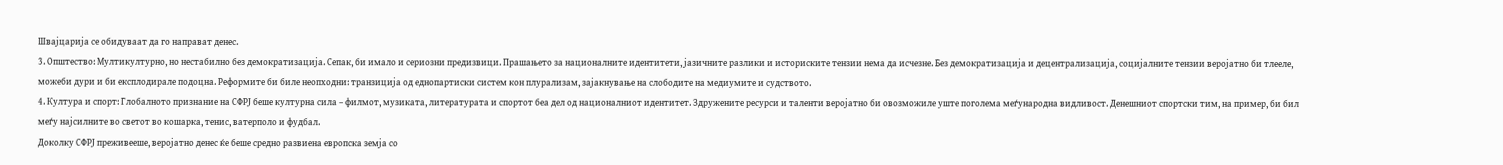Швајцарија се обидуваат да го направат денес.
3. Општество: Мултикултурно, но нестабилно без демократизација. Сепак, би имало и сериозни предизвици. Прашањето за националните идентитети, јазичните разлики и историските тензии нема да исчезне. Без демократизација и децентрализација, социјалните тензии веројатно би тлееле, можеби дури и би експлодирале подоцна. Реформите би биле неопходни: транзиција од еднопартиски систем кон плурализам, зајакнување на слободите на медиумите и судството.
4. Култура и спорт: Глобалното признание на СФРЈ беше културна сила – филмот, музиката, литературата и спортот беа дел од националниот идентитет. Здружените ресурси и таленти веројатно би овозможиле уште поголема меѓународна видливост. Денешниот спортски тим, на пример, би бил меѓу најсилните во светот во кошарка, тенис, ватерполо и фудбал.
Доколку СФРЈ преживееше, веројатно денес ќе беше средно развиена европска земја со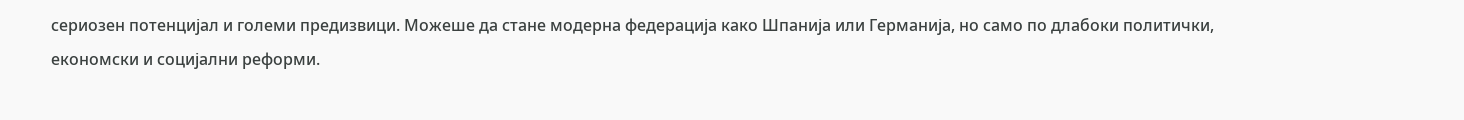сериозен потенцијал и големи предизвици. Можеше да стане модерна федерација како Шпанија или Германија, но само по длабоки политички, економски и социјални реформи.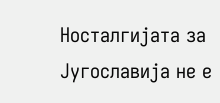Носталгијата за Југославија не е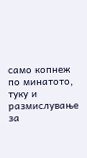само копнеж по минатото, туку и размислување за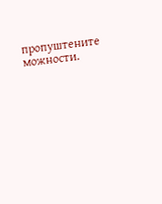пропуштените можности.